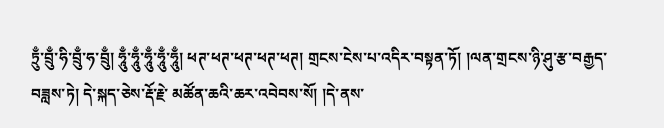ཏྲུྃ་བྲུྃ་ཧི་བྲུྃ་ཧ་བྲུྃ། ཧཱུྃ་ཧཱུྃ་ཧཱུྃ་ཧཱུྃ་ཧཱུྃ། ཕཊ་ཕཊ་ཕཊ་ཕཊ་ཕཊ། གྲངས་ངེས་པ་འདིར་བསྟན་ཏོ། །ལན་གྲངས་ཉི་ཤུ་རྩ་བརྒྱད་བཟླས་ཏེ། དེ་སྐད་ཅེས་རྡོ་རྗེ་ མཚོན་ཆའི་ཆར་འབེབས་སོ། །དེ་ནས་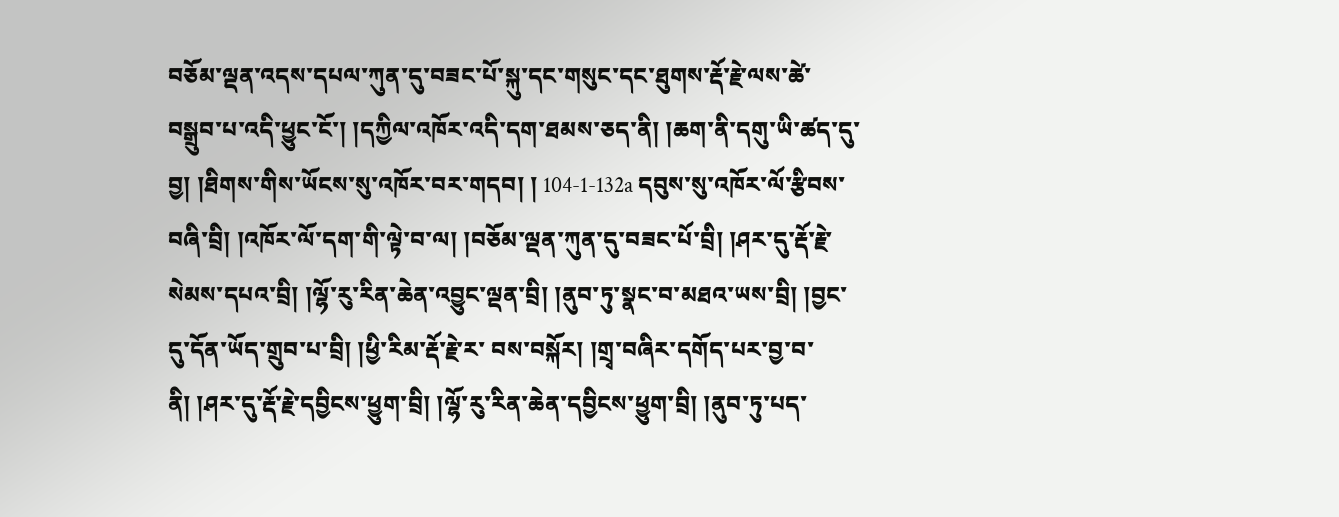བཅོམ་ལྡན་འདས་དཔལ་ཀུན་དུ་བཟང་པོ་སྐུ་དང་གསུང་དང་ཐུགས་རྡོ་རྗེ་ལས་ཚེ་བསྒྲུབ་པ་འདི་ཕྱུང་ངོ་། །དཀྱིལ་འཁོར་འདི་དག་ཐམས་ཅད་ནི། །ཆག་ནི་དགུ་ཡི་ཚད་དུ་བྱ། །ཐིགས་གིས་ཡོངས་སུ་འཁོར་བར་གདབ། ། 104-1-132a དབུས་སུ་འཁོར་ལོ་རྩིབས་བཞི་བྲི། །འཁོར་ལོ་དག་གི་ལྟེ་བ་ལ། །བཅོམ་ལྡན་ཀུན་དུ་བཟང་པོ་བྲི། །ཤར་དུ་རྡོ་རྗེ་སེམས་དཔའ་བྲི། །ལྷོ་རུ་རིན་ཆེན་འབྱུང་ལྡན་བྲི། །ནུབ་ཏུ་སྣང་བ་མཐའ་ཡས་བྲི། །བྱང་དུ་དོན་ཡོད་གྲུབ་པ་བྲི། །ཕྱི་རིམ་རྡོ་རྗེ་ར་ བས་བསྐོར། །གྲྭ་བཞིར་དགོད་པར་བྱ་བ་ནི། །ཤར་དུ་རྡོ་རྗེ་དབྱིངས་ཕྱུག་བྲི། །ལྷོ་རུ་རིན་ཆེན་དབྱིངས་ཕྱུག་བྲི། །ནུབ་ཏུ་པད་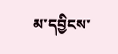མ་དབྱིངས་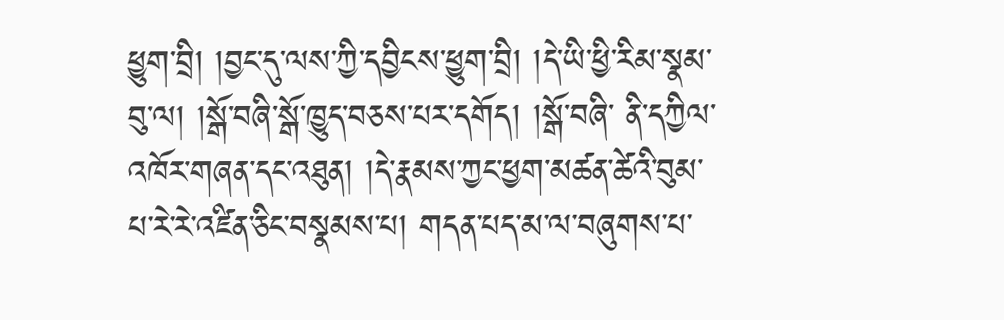ཕྱུག་བྲི། །བྱང་དུ་ལས་ཀྱི་དབྱིངས་ཕྱུག་བྲི། །དེ་ཡི་ཕྱི་རིམ་སྣམ་བུ་ལ། །སྒོ་བཞི་སྒོ་ཁྱུད་བཅས་པར་དགོད། །སྒོ་བཞི་ ནི་དཀྱིལ་འཁོར་གཞན་དང་འཐུན། །དེ་རྣམས་ཀྱང་ཕྱག་མཚན་ཚེའི་བུམ་པ་རེ་རེ་འཛིན་ཅིང་བསྣམས་པ། གདན་པད་མ་ལ་བཞུགས་པ་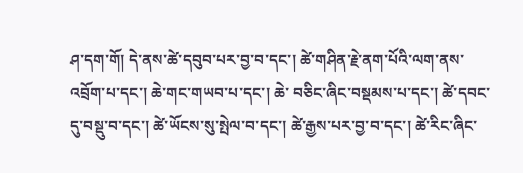ཤ་དག་གོ། དེ་ནས་ཚེ་དབུབ་པར་བྱ་བ་དང་། ཚེ་གཤིན་རྗེ་ནག་པོའི་ལག་ནས་འབྲོག་པ་དང་། ཆེ་གང་གཡབ་པ་དང་། ཆེ་ བཅིང་ཞིང་བསྡམས་པ་དང་། ཚེ་དབང་དུ་བསྡུ་བ་དང་། ཚེ་ཡོངས་སུ་སྤེལ་བ་དང་། ཚེ་རྒྱས་པར་བྱ་བ་དང་། ཚེ་རིང་ཞིང་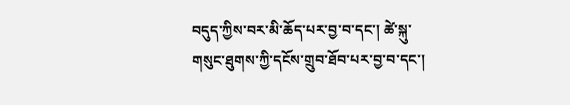བདུད་ཀྱིས་བར་མི་ཆོད་པར་བྱ་བ་དང་། ཚེ་སྐུ་གསུང་ཐུགས་ཀྱི་དངོས་གྲུབ་ཐོབ་པར་བྱ་བ་དང་།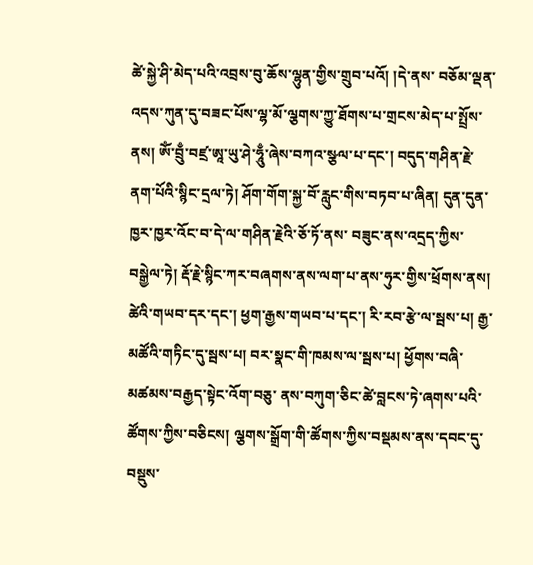ཚེ་སྐྱེ་ཤི་མེད་པའི་འབྲས་བུ་ཆོས་ལྷུན་གྱིས་གྲུབ་པའོ། །དེ་ནས་ བཅོམ་ལྡན་འདས་ཀུན་དུ་བཟང་པོས་ལྷ་མོ་ལྕགས་ཀྱུ་ཐོགས་པ་གྲངས་མེད་པ་སྤྲོས་ནས། ༀ་བྲུྃ་བཛྲ་ཨཱ་ཡུ་ཤེ་ཧཱུྃ་ཞེས་བཀའ་སྩལ་པ་དང་། བདུད་གཤིན་རྗེ་ནག་པོའི་སྙིང་དྲལ་ཏེ། ཤོག་གོག་སྐྱ་བོ་རླུང་གིས་བཏབ་པ་ཞིན། དུན་དུན་ཁྱར་ཁྱར་འོང་བ་དེ་ལ་གཤིན་རྗེའི་ཅོ་ཏོ་ནས་ བཟུང་ནས་འདྲད་ཀྱིས་བསྒྱེལ་ཏེ། རྡོ་རྗེ་སྙིང་ཀར་བཞགས་ནས་ལག་པ་ནས་ཧུར་གྱིས་ཕྲོགས་ནས། ཚེའི་གཡབ་དར་དང་། ཕྱག་རྒྱས་གཡབ་པ་དང་། རི་རབ་རྩེ་ལ་སྦས་པ། རྒྱ་མཚོའི་གཏིང་དུ་སྦས་པ། བར་སྣང་གི་ཁམས་ལ་སྦས་པ། ཕྱོགས་བཞི་མཚམས་བརྒྱད་སྟེང་འོག་བཅུ་ ནས་བཀུག་ཅིང་ཚེ་བླངས་ཏེ་ཞགས་པའི་ཚོགས་ཀྱིས་བཅིངས། ལྕགས་སྒྲོག་གི་ཚོགས་ཀྱིས་བསྡམས་ནས་དབང་དུ་བསྡུས་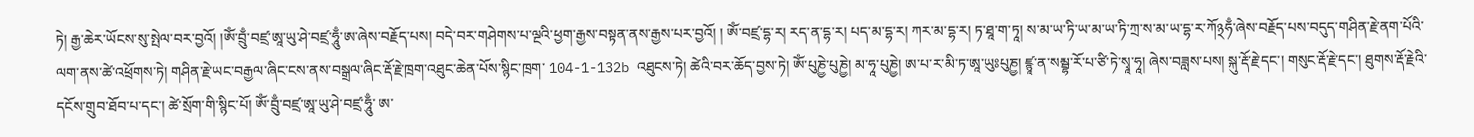ཏེ། རྒྱ་ཆེར་ཡོངས་སུ་སྤེལ་བར་བྱའོ། །ༀ་བྲུྃ་བཛྲ་ཨཱ་ཡུ་ཤེ་བཛྲ་ཧཱུྃ་ཨ་ཞེས་བརྗོད་པས། བདེ་བར་གཤེགས་པ་ལྔའི་ཕྱག་རྒྱས་བསྟན་ནས་རྒྱས་པར་བྱའོ། ། ༀ་བཛྲ་དྷ་ར། རད་ན་དྷ་ར། པད་མ་དྷ་ར། ཀར་མ་དྷ་ར། ཏ་ཐཱ་ག་ཏཱ། ས་མ་ཡ་ཏི་ཡ་མ་ཡ་ཏི་ཀྲ་ས་མ་ཡ་དྷ་ར་ཀོ྅ཧྃ་ཞེས་བརྗོད་པས་བདུད་གཤིན་རྗེ་ནག་པོའི་ལག་ནས་ཚེ་འཕྲོགས་ཏེ། གཤིན་རྗེ་ཡང་བརྒྱལ་ཞིང་ངས་ནས་བསྒྲལ་ཞིང་རྡོ་རྗེ་ཁྲག་འཐུང་ཆེན་པོས་སྙིང་ཁྲག་ 104-1-132b འཐུངས་ཏེ། ཚེའི་བར་ཆོད་བྱས་ཏེ། ༀ་པུཎྱེ་པུཎྱེ། མ་ཧཱ་པུཎྱེ། ཨ་པ་ར་མི་ཏ་ཨཱ་ཡུཿཔུཎྱ། ཛྙཱ་ན་སམྦྷ་རོ་པ་ཙི་ཏེ་སྭཱ་ཧཱ། ཞེས་བཟླས་པས། སྐུ་རྡོ་རྗེ་དང་། གསུང་རྡོ་རྗེ་དང་། ཐུགས་རྡོ་རྗེའི་དངོས་གྲུབ་ཐོབ་པ་དང་། ཚེ་སྲོག་གི་སྙིང་པོ། ༀ་བྲུྃ་བཛྲ་ཨཱ་ཡུ་ཤེ་བཛྲ་ཧཱུྃ་ ཨ་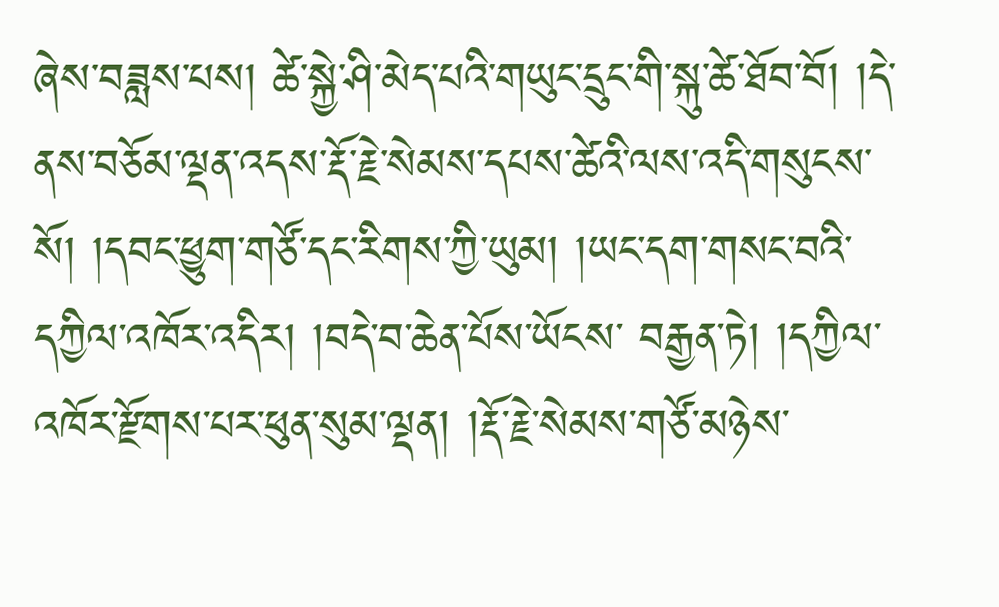ཞེས་བཟླས་པས། ཚེ་སྐྱེ་ཤི་མེད་པའི་གཡུང་དྲུང་གི་སྐུ་ཚེ་ཐོབ་བོ། །དེ་ནས་བཅོམ་ལྡན་འདས་རྡོ་རྗེ་སེམས་དཔས་ཚེའི་ལས་འདི་གསུངས་སོ། །དབང་ཕྱུག་གཙོ་དང་རིགས་ཀྱི་ཡུམ། །ཡང་དག་གསང་བའི་དཀྱིལ་འཁོར་འདིར། །བདེ་བ་ཆེན་པོས་ཡོངས་ བརྒྱན་ཏེ། །དཀྱིལ་འཁོར་རྫོགས་པར་ཕུན་སུམ་ལྡན། །རྡོ་རྗེ་སེམས་གཙོ་མཉེས་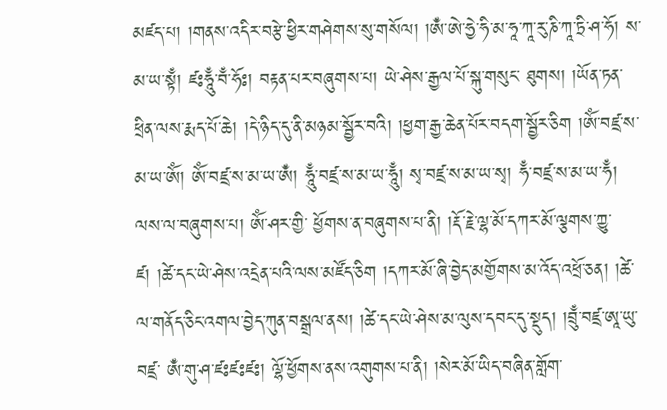མཛད་པ། །གནས་འདིར་བརྩེ་ཕྱིར་གཤེགས་སུ་གསོལ། །ཨྃ་ཨེ་ཧྱེ་ཧི་མ་ཧཱ་ཀཱ་རུ་ཎི་ཀཱ་ཏྲི་ཤ་ཧོ། ས་མ་ཡ་སྟྃ། ཛཿཧཱུྃ་བྃ་ཧོཿ། བརྟན་པར་བཞུགས་པ། ཡེ་ཤེས་རྒྱལ་པོ་སྐུ་གསུང་ ཐུགས། །ཡོན་ཏན་ཕྲིན་ལས་རྨད་པོ་ཆེ། །དེ་ཉིད་དུ་ནི་མཉམ་སྦྱོར་བའི། །ཕྱག་རྒྱ་ཆེན་པོར་བདག་སྦྱོར་ཅིག །ༀ་བཛྲ་ས་མ་ཡ་ༀ། ཨོཾ་བཛྲ་ས་མ་ཡ་ཨྃ། ཧཱུྃ་བཛྲ་ས་མ་ཡ་ཧཱུྃ། སྭ་བཛྲ་ས་མ་ཡ་སྭ། ཧྃ་བཛྲ་ས་མ་ཡ་ཧྃ། ལས་ལ་བཞུགས་པ། ༀ་ཤར་གྱི་ ཕྱོགས་ན་བཞུགས་པ་ནི། །རྡོ་རྗེ་ལྷ་མོ་དཀར་མོ་ལྕགས་ཀྱུ་ཛ། །ཚེ་དང་ཡེ་ཤེས་འདྲེན་པའི་ལས་མཛོད་ཅིག །དཀར་མོ་ཞི་བྱེད་མགྱོགས་མ་འོད་འཕྲོ་ཅན། །ཚེ་ལ་གནོད་ཅིང་འགལ་བྱེད་ཀུན་བསྒྲལ་ནས། །ཚེ་དང་ཡེ་ཤེས་མ་ལུས་དབང་དུ་སྡུད། །བྲུྃ་བཛྲ་ཨཱ་ཡུ་བཛྲ་ ཨྃ་གུ་ཤ་ཛཿཛཿཛཿ། ལྷོ་ཕྱོགས་ནས་འགུགས་པ་ནི། །སེར་མོ་ཡིད་བཞིན་གློག་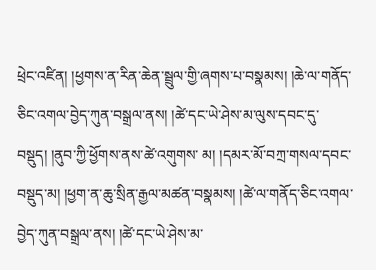ཕྲེང་འཛིན། །ཕྱགས་ན་རིན་ཆེན་སྦྲུལ་གྱི་ཞགས་པ་བསྣམས། །ཆེ་ལ་གནོད་ཅིང་འགལ་བྱེད་ཀུན་བསྒྲལ་ནས། །ཚེ་དང་ཡེ་ཤེས་མ་ལུས་དབང་དུ་བསྡུད། །ནུབ་ཀྱི་ཕྱོགས་ནས་ཚེ་འགུགས་ མ། །དམར་མོ་བཀྲ་གསལ་དབང་བསྡུད་མ། །ཕྱག་ན་ཆུ་སྲིན་རྒྱལ་མཚན་བསྣམས། །ཚེ་ལ་གནོད་ཅིང་འགལ་བྱེད་ཀུན་བསྒྲལ་ནས། །ཚེ་དང་ཡེ་ཤེས་མ་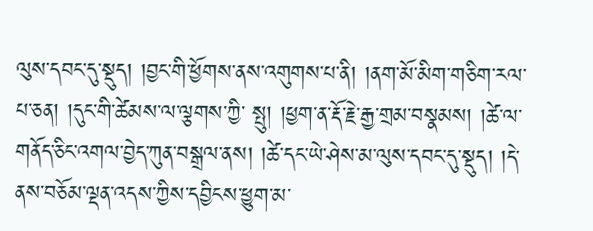ལུས་དབང་དུ་སྡུད། །བྱང་གི་ཕྱོགས་ནས་འགུགས་པ་ནི། །ནག་མོ་མིག་གཅིག་རལ་པ་ཅན། །དུང་གི་ཚེམས་ལ་ལྕགས་ཀྱི་ སྤུ། །ཕྱག་ན་རྡོ་རྗེ་རྒྱ་གྲམ་བསྣམས། །ཚེ་ལ་གནོད་ཅིང་འགལ་བྱེད་ཀུན་བསྒྲལ་ནས། །ཚེ་དང་ཡེ་ཤེས་མ་ལུས་དབང་དུ་སྡུད། །དེ་ནས་བཅོམ་ལྡན་འདས་ཀྱིས་དབྱིངས་ཕྱུག་མ་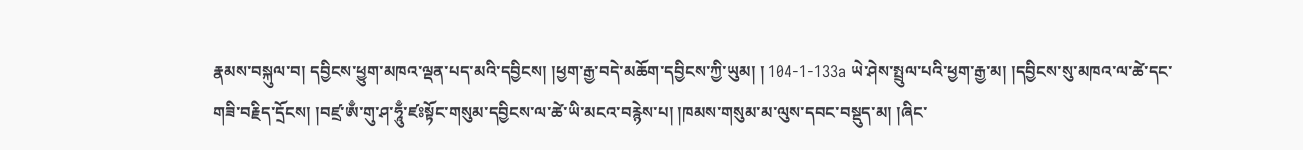རྣམས་བསྐུལ་བ། དབྱིངས་ཕྱུག་མཁའ་ལྡན་པད་མའི་དབྱིངས། །ཕྱག་རྒྱ་བདེ་མཆོག་དབྱིངས་ཀྱི་ཡུམ། ། 104-1-133a ཡེ་ཤེས་སྤྲུལ་པའི་ཕྱག་རྒྱ་མ། །དབྱིངས་སུ་མཁའ་ལ་ཚེ་དང་གཟི་བརྗིད་དྲོངས། །བཛྲ་ཨྃ་གུ་ཤ་ཧཱུྃ་ཛཿསྟོང་གསུམ་དབྱིངས་ལ་ཚེ་ཡི་མངའ་བརྙེས་པ། །ཁམས་གསུམ་མ་ལུས་དབང་བསྡུད་མ། །ཞིང་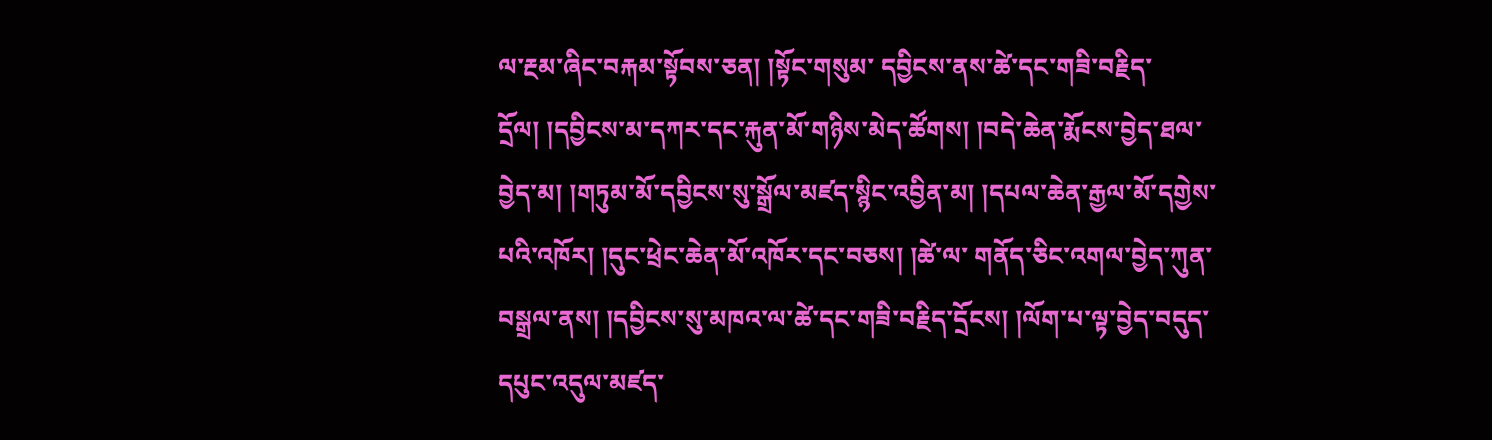ལ་རྔམ་ཞིང་བརྐམ་སྟོབས་ཅན། །སྟོང་གསུམ་ དབྱིངས་ནས་ཚེ་དང་གཟི་བརྗིད་དྲོལ། །དབྱིངས་མ་དཀར་དང་རྐུན་མོ་གཉིས་མེད་ཚོགས། །བདེ་ཆེན་རྨོངས་བྱེད་ཐལ་བྱེད་མ། །གཏུམ་མོ་དབྱིངས་སུ་སྒྲོལ་མཛད་སྙིང་འབྱིན་མ། །དཔལ་ཆེན་རྒྱལ་མོ་དགྱེས་པའི་འཁོར། །དུང་ཕྲེང་ཆེན་མོ་འཁོར་དང་བཅས། །ཚེ་ལ་ གནོད་ཅིང་འགལ་བྱེད་ཀུན་བསྒྲལ་ནས། །དབྱིངས་སུ་མཁའ་ལ་ཚེ་དང་གཟི་བརྗིད་དྲོངས། །ལོག་པ་ལྟ་བྱེད་བདུད་དཔུང་འདུལ་མཛད་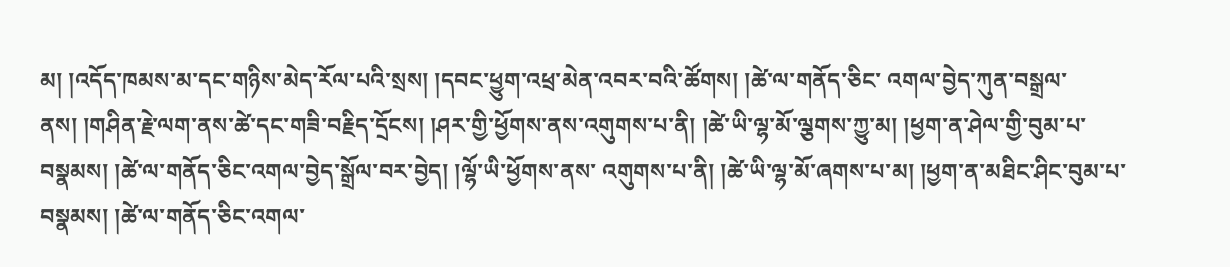མ། །འདོད་ཁམས་མ་དང་གཉིས་མེད་རོལ་པའི་སྲས། །དབང་ཕྱུག་འཕྲ་མེན་འབར་བའི་ཚོགས། །ཚེ་ལ་གནོད་ཅིང་ འགལ་བྱེད་ཀུན་བསྒྲལ་ནས། །གཤིན་རྗེ་ལག་ནས་ཚེ་དང་གཟི་བརྗིད་དྲོངས། །ཤར་གྱི་ཕྱོགས་ནས་འགུགས་པ་ནི། །ཚེ་ཡི་ལྷ་མོ་ལྕགས་ཀྱུ་མ། །ཕྱག་ན་ཤེལ་གྱི་བུམ་པ་བསྣམས། །ཚེ་ལ་གནོད་ཅིང་འགལ་བྱེད་སྒྲོལ་བར་བྱེད། །ལྷོ་ཡི་ཕྱོགས་ནས་ འགུགས་པ་ནི། །ཚེ་ཡི་ལྷ་མོ་ཞགས་པ་མ། །ཕྱག་ན་མཐིང་ཤིང་བུམ་པ་བསྣམས། །ཚེ་ལ་གནོད་ཅིང་འགལ་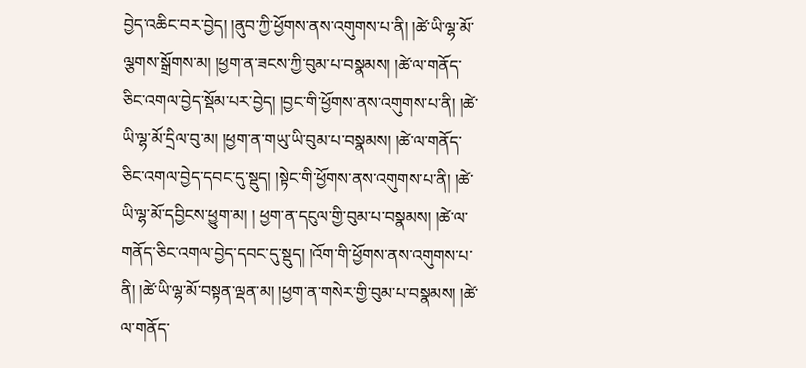བྱེད་འཆིང་བར་བྱེད། །ནུབ་ཀྱི་ཕྱོགས་ནས་འགུགས་པ་ནི། །ཚེ་ཡི་ལྷ་མོ་ལྕགས་སྒྲོགས་མ། །ཕྱག་ན་ཟངས་ཀྱི་བུམ་པ་བསྣམས། །ཚེ་ལ་གནོད་ ཅིང་འགལ་བྱེད་སྡོམ་པར་བྱེད། །བྱང་གི་ཕྱོགས་ནས་འགུགས་པ་ནི། །ཚེ་ཡི་ལྷ་མོ་དྲིལ་བུ་མ། །ཕྱག་ན་གཡུ་ཡི་བུམ་པ་བསྣམས། །ཚེ་ལ་གནོད་ཅིང་འགལ་བྱེད་དབང་དུ་སྡུད། །སྟེང་གི་ཕྱོགས་ནས་འགུགས་པ་ནི། །ཚེ་ཡི་ལྷ་མོ་དབྱིངས་ཕྱུག་མ། ། ཕྱག་ན་དངུལ་གྱི་བུམ་པ་བསྣམས། །ཚེ་ལ་གནོད་ཅིང་འགལ་བྱེད་དབང་དུ་སྡུད། །འོག་གི་ཕྱོགས་ནས་འགུགས་པ་ནི། །ཚེ་ཡི་ལྷ་མོ་བསྟན་ལྡན་མ། །ཕྱག་ན་གསེར་གྱི་བུམ་པ་བསྣམས། །ཚེ་ལ་གནོད་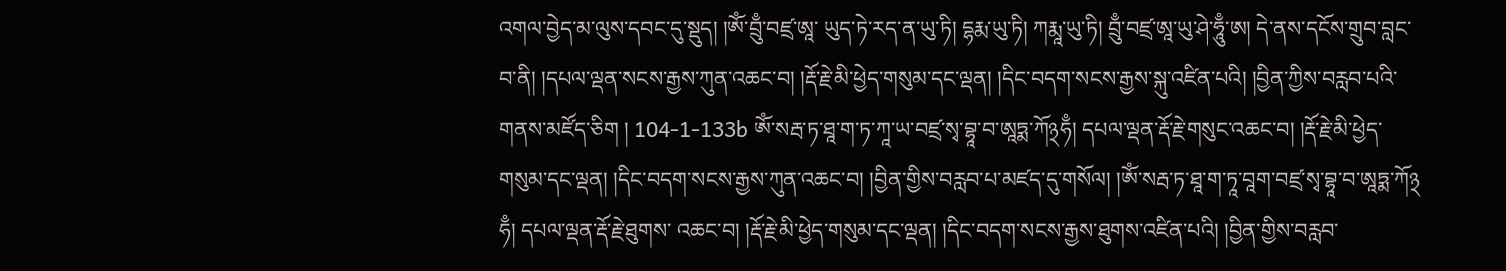འགལ་བྱེད་མ་ལུས་དབང་དུ་སྡུད། །ༀ་བྲུྃ་བཛྲ་ཨཱ་ ཡུད་ཏེ་རད་ན་ཡུ་ཏི། དྷརྨ་ཡུ་ཏི། ཀརྨཱ་ཡུ་ཏི། བྲུྃ་བཛྲ་ཨཱ་ཡུ་ཤེ་ཧཱུྃ་ཨ། དེ་ནས་དངོས་གྲུབ་བླང་བ་ནི། །དཔལ་ལྡན་སངས་རྒྱས་ཀུན་འཆང་བ། །རྡོ་རྗེ་མི་ཕྱེད་གསུམ་དང་ལྡན། །དིང་བདག་སངས་རྒྱས་སྐུ་འཛིན་པའི། །བྱིན་ཀྱིས་བརླབ་པའི་གནས་མཛོད་ཅིག ། 104-1-133b ༀ་སརྦ་ཏ་ཐཱ་ག་ཏ་ཀཱ་ཡ་བཛྲ་སྭ་བྷཱ་བ་ཨཱཏྨ་ཀོ྅ཧྃ། དཔལ་ལྡན་རྡོ་རྗེ་གསུང་འཆང་བ། །རྡོ་རྗེ་མི་ཕྱེད་གསུམ་དང་ལྡན། །དིང་བདག་སངས་རྒྱས་ཀུན་འཆང་བ། །བྱིན་གྱིས་བརླབ་པ་མཛད་དུ་གསོལ། །ༀ་སརྦ་ཏ་ཐཱ་ག་ཏཱ་བཱག་བཛྲ་སྭ་བྷཱ་བ་ཨཱཏྨ་ཀོ྅ཧྃ། དཔལ་ལྡན་རྡོ་རྗེ་ཐུགས་ འཆང་བ། །རྡོ་རྗེ་མི་ཕྱེད་གསུམ་དང་ལྡན། །དིང་བདག་སངས་རྒྱས་ཐུགས་འཛིན་པའི། །བྱིན་གྱིས་བརླབ་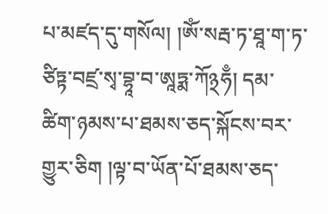པ་མཛད་དུ་གསོལ། །ༀ་སརྦ་ཏ་ཐཱ་ག་ཏ་ཙིཏྟ་བཛྲ་སྭ་བྷཱ་བ་ཨཱཏྨ་ཀོ྅ཧྃ། དམ་ཚིག་ཉམས་པ་ཐམས་ཅད་སྐོངས་བར་གྱུར་ཅིག །ལྟ་བ་ཡོན་པོ་ཐམས་ཅད་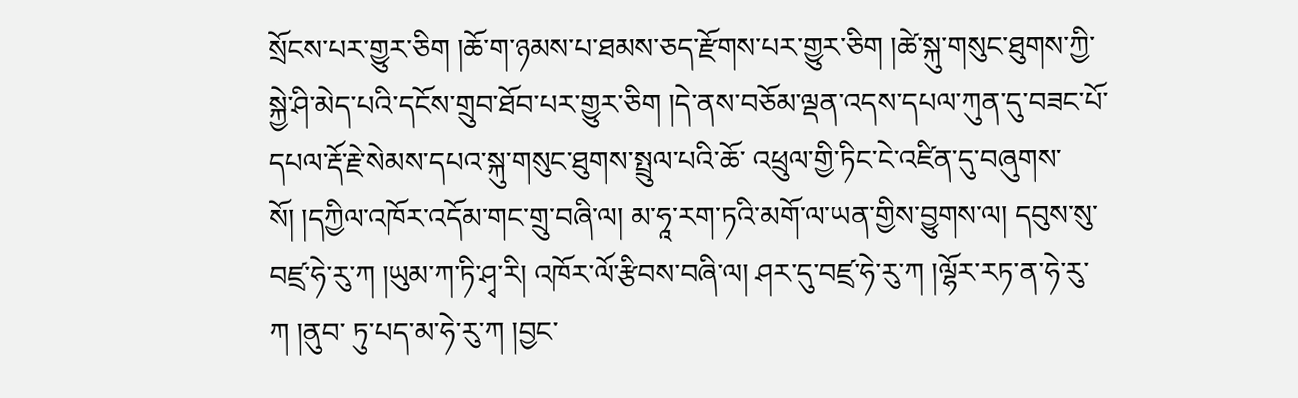སྲོངས་པར་གྱུར་ཅིག །ཆོ་ག་ཉམས་པ་ཐམས་ཅད་རྫོགས་པར་གྱུར་ཅིག །ཚེ་སྐུ་གསུང་ཐུགས་ཀྱི་སྐྱེ་ཤི་མེད་པའི་དངོས་གྲུབ་ཐོབ་པར་གྱུར་ཅིག །དེ་ནས་བཅོམ་ལྡན་འདས་དཔལ་ཀུན་དུ་བཟང་པོ་དཔལ་རྡོ་རྗེ་སེམས་དཔའ་སྐུ་གསུང་ཐུགས་སྤྲུལ་པའི་ཆོ་ འཕྲུལ་གྱི་ཏིང་ངེ་འཛིན་དུ་བཞུགས་སོ། །དཀྱིལ་འཁོར་འདོམ་གང་གྲུ་བཞི་ལ། མ་ཧཱ་རག་ཏའི་མགོ་ལ་ཡན་གྱིས་བྱུགས་ལ། དབུས་སུ་བཛྲ་ཧེ་རུ་ཀ །ཡུམ་ཀ་ཏི་ཤྭ་རི། འཁོར་ལོ་རྩིབས་བཞི་ལ། ཤར་དུ་བཛྲ་ཧེ་རུ་ཀ །ལྷོར་རཏ་ན་ཧེ་རུ་ཀ །ནུབ་ ཏུ་པད་མ་ཧེ་རུ་ཀ །བྱང་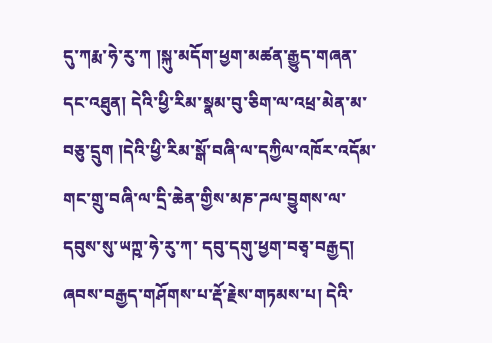དུ་ཀརྨ་ཧེ་རུ་ཀ །སྐུ་མདོག་ཕྱག་མཚན་རྒྱུད་གཞན་དང་འཐུན། དེའི་ཕྱི་རིམ་སྣམ་བུ་ཅིག་ལ་འཕྲ་མེན་མ་བཅུ་དྲུག །དེའི་ཕྱི་རིམ་སྒོ་བཞི་ལ་དཀྱིལ་འཁོར་འདོམ་གང་གྲུ་བཞི་ལ་དྲི་ཆེན་གྱིས་མཎ་ཌལ་བྱུགས་ལ་དབུས་སུ་ཡཀྵ་ཧེ་རུ་ཀ་ དབུ་དགུ་ཕྱག་བཅྭ་བརྒྱད། ཞབས་བརྒྱད་གཤོགས་པ་རྡོ་རྗེས་གཏམས་པ། དེའི་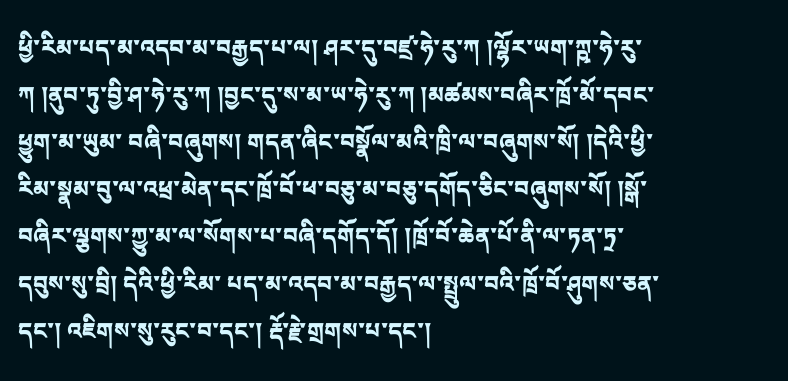ཕྱི་རིམ་པད་མ་འདབ་མ་བརྒྱད་པ་ལ། ཤར་དུ་བཛྲ་ཧེ་རུ་ཀ །ལྷོར་ཡག་ཀྵ་ཧེ་རུ་ཀ །ནུབ་ཏུ་བྱི་ཤ་ཧེ་རུ་ཀ །བྱང་དུ་ས་མ་ཡ་ཧེ་རུ་ཀ །མཚམས་བཞིར་ཁྲོ་མོ་དབང་ཕྱུག་མ་ཡུམ་ བཞི་བཞུགས། གདན་ཞིང་བསྣོལ་མའི་ཁྲི་ལ་བཞུགས་སོ། །དེའི་ཕྱི་རིམ་སྣམ་བུ་ལ་འཕྲ་མེན་དང་ཁྲོ་བོ་ཕ་བཅུ་མ་བཅུ་དགོད་ཅིང་བཞུགས་སོ། །སྒོ་བཞིར་ལྕགས་ཀྱུ་མ་ལ་སོགས་པ་བཞི་དགོད་དོ། །ཁྲོ་བོ་ཆེན་པོ་ནི་ལ་ཏན་ཏྲ་དབུས་སུ་བྲི། དེའི་ཕྱི་རིམ་ པད་མ་འདབ་མ་བརྒྱད་ལ་སྤྲུལ་བའི་ཁྲོ་བོ་ཤུགས་ཅན་དང་། འཇིགས་སུ་རུང་བ་དང་། རྡོ་རྗེ་གྲགས་པ་དང་།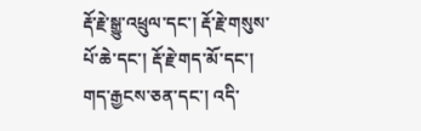རྡོ་རྗེ་སྒྱུ་འཕྲུལ་དང་། རྡོ་རྗེ་གསུས་པོ་ཆེ་དང་། རྡོ་རྗེ་གད་མོ་དང་། གད་རྒྱངས་ཅན་དང་། འདི་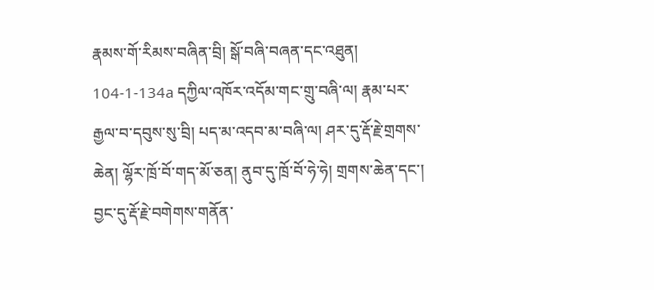རྣམས་གོ་རིམས་བཞིན་བྲི། སྒོ་བཞི་བཞན་དང་འཐུན། 104-1-134a དཀྱིལ་འཁོར་འདོམ་གང་གྲུ་བཞི་ལ། རྣམ་པར་རྒྱལ་བ་དབུས་སུ་བྲི། པད་མ་འདབ་མ་བཞི་ལ། ཤར་དུ་རྡོ་རྗེ་གྲགས་ཆེན། ལྷོར་ཁྲོ་བོ་གད་མོ་ཅན། ནུབ་དུ་ཁྲོ་བོ་ཧེ་ཧེ། གྲགས་ཆེན་དང་། བྱང་དུ་རྡོ་རྗེ་བགེགས་གནོན་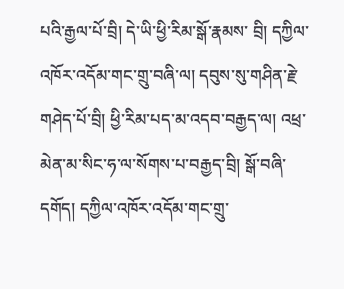པའི་རྒྱལ་པོ་བྲི། དེ་ཡི་ཕྱི་རིམ་སྒོ་རྣམས་ བྲི། དཀྱིལ་འཁོར་འདོམ་གང་གྲུ་བཞི་ལ། དབུས་སུ་གཤིན་རྗེ་གཤེད་པོ་བྲི། ཕྱི་རིམ་པད་མ་འདབ་བརྒྱད་ལ། འཕྲ་མེན་མ་སིང་ཧ་ལ་སོགས་པ་བརྒྱད་བྲི། སྒོ་བཞི་དགོད། དཀྱིལ་འཁོར་འདོམ་གང་གྲུ་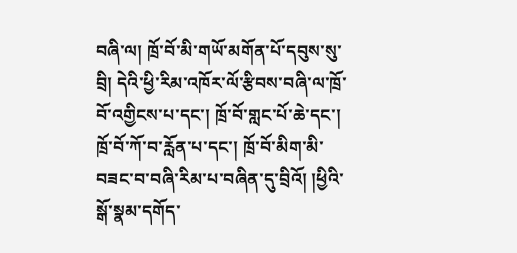བཞི་ལ། ཁྲོ་བོ་མི་གཡོ་མགོན་པོ་དབུས་སུ་བྲི། དེའི་ཕྱི་རིམ་འཁོར་ལོ་རྩིབས་བཞི་ལ་ཁྲོ་བོ་འགྱིངས་པ་དང་། ཁྲོ་བོ་གླང་པོ་ཆེ་དང་། ཁྲོ་བོ་ཀོ་བ་རློན་པ་དང་། ཁྲོ་བོ་མིག་མི་བཟང་བ་བཞི་རིམ་པ་བཞིན་དུ་བྲིའོ། །ཕྱིའི་སྒོ་སྣམ་དགོད་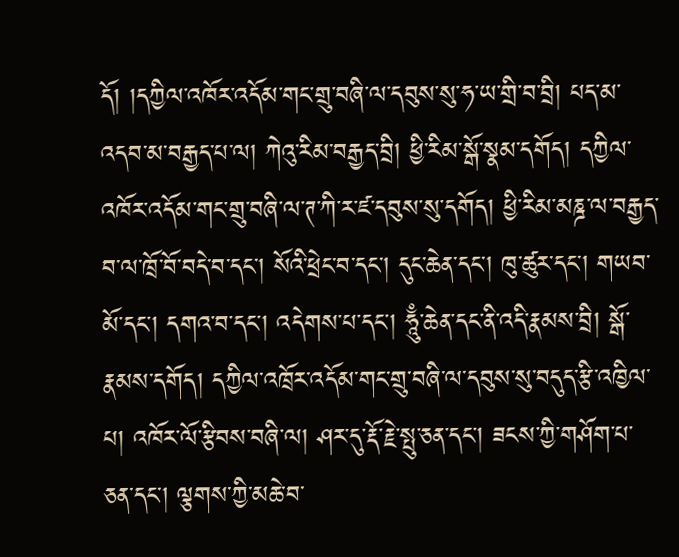དོ། །དཀྱིལ་འཁོར་འདོམ་གང་གྲུ་བཞི་ལ་དབུས་སུ་ཧ་ཡ་གྲི་བ་བྲི། པད་མ་འདབ་མ་བརྒྱད་པ་ལ། ཀེའུ་རིམ་བརྒྱད་བྲི། ཕྱི་རིམ་སྒོ་སྣམ་དགོད། དཀྱིལ་འཁོར་འདོམ་གང་གྲུ་བཞི་ལ་ཊ་ཀི་ར་ཛ་དབུས་སུ་དགོད། ཕྱི་རིམ་མཎྜ་ལ་བརྒྱད་བ་ལ་ཁྲོ་བོ་བདེ་བ་དང་། སོའི་ཕྲེང་བ་དང་། དུང་ཆེན་དང་། ཁུ་ཚུར་དང་། གཡབ་མོ་དང་། དགའ་བ་དང་། འདེགས་པ་དང་། ཧཱུྃ་ཆེན་དང་ནི་འདི་རྣམས་བྲི། སྒོ་རྣམས་དགོད། དཀྱིལ་འཁྲོར་འདོམ་གང་གྲུ་བཞི་ལ་དབུས་སུ་བདུད་རྩི་འཁྱིལ་པ། འཁོར་ལོ་རྩིབས་བཞི་ལ། ཤར་དུ་རྡོ་རྗེ་སྤུ་ཅན་དང་། ཟངས་ཀྱི་གཤོག་པ་ཅན་དང་། ལྕགས་ཀྱི་མཆེ་བ་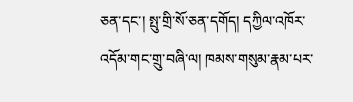ཅན་དང་། སྤུ་གྲི་སོ་ཅན་དགོད། དཀྱིལ་འཁོར་འདོམ་གང་གྲུ་བཞི་ལ། ཁམས་གསུམ་རྣམ་པར་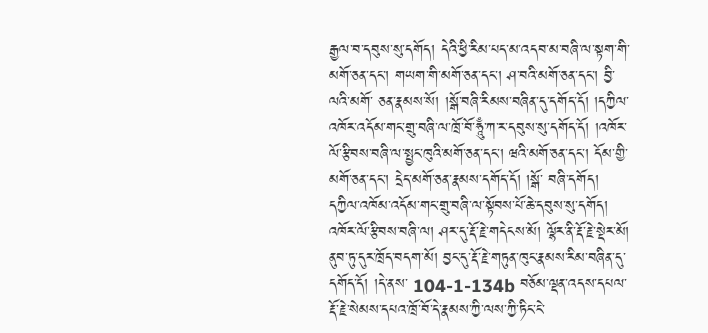རྒྱལ་བ་དབུས་སུ་དགོད། དེའི་ཕྱི་རིམ་པད་མ་འདབ་མ་བཞི་ལ་སྟག་གི་མགོ་ཅན་དང་། གཡག་གི་མགོ་ཅན་དང་། ཤ་བའི་མགོ་ཅན་དང་། བྱི་ལའི་མགོ་ ཅན་རྣམས་སོ། །སྒོ་བཞི་རིམས་བཞིན་དུ་དགོད་དོ། །དཀྱིལ་འཁོར་འདོམ་གང་གྲུ་བཞི་ལ་ཁྲོ་བོ་ཧཱུྃ་ཀ་ར་དབུས་སུ་དགོད་དོ། །འཁོར་ལོ་རྩིབས་བཞི་ལ་སྤྱང་ཁུའི་མགོ་ཅན་དང་། ཝའི་མགོ་ཅན་དང་། དོམ་གྱི་མགོ་ཅན་དང་། དྲེད་མགོ་ཅན་རྣམས་དགོད་དོ། །སྒོ་ བཞི་དགོད། དཀྱིལ་འཁོམ་འདོམ་གང་གྲུ་བཞི་ལ་སྟོབས་པོ་ཆེ་དབུས་སུ་དགོད། འཁོར་ལོ་རྩིབས་བཞི་ལ། ཤར་དུ་རྡོ་རྗེ་གདེངས་མོ། ལྷོར་ནི་རྡོ་རྗེ་སྡེར་མོ། ནུབ་ཏུ་དུར་ཁྲོད་བདག་མོ། བྱང་དུ་རྡོ་རྗེ་གཏུན་ཁུང་རྣམས་རིམ་བཞིན་དུ་དགོད་དོ། །དེ་ནས་ 104-1-134b བཅོམ་ལྡན་འདས་དཔལ་རྡོ་རྗེ་སེམས་དཔའ་ཁྲོ་བོ་དེ་རྣམས་ཀྱི་ལས་ཀྱི་ཏིང་ངེ་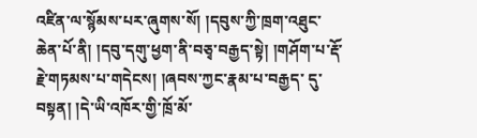འཛིན་ལ་སྙོམས་པར་ཞུགས་སོ། །དབུས་ཀྱི་ཁྲག་འཐུང་ཆེན་པོ་ནི། །དབུ་དགུ་ཕྱག་ནི་བཅྭ་བརྒྱད་སྟེ། །གཤོག་པ་རྡོ་རྗེ་གཏམས་པ་གདེངས། །ཞབས་ཀྱང་རྣམ་པ་བརྒྱད་ དུ་བསྟན། །དེ་ཡི་འཁོར་གྱི་ཁྲོ་མོ་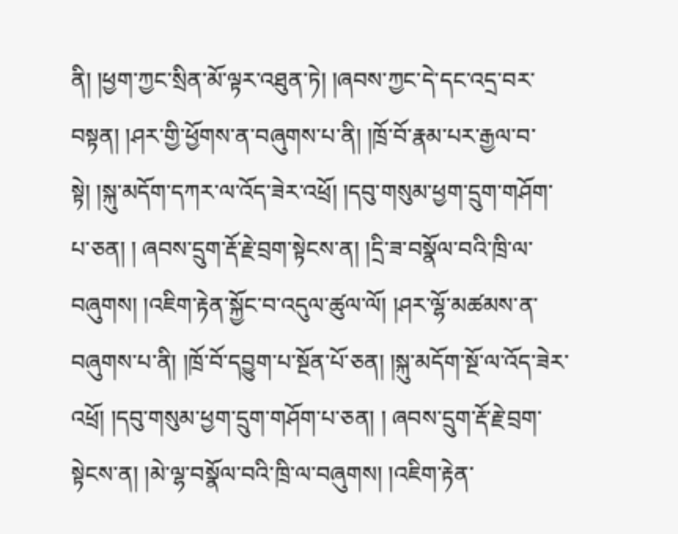ནི། །ཕྱག་ཀྱང་སྲིན་མོ་ལྟར་འཐུན་ཏེ། །ཞབས་ཀྱང་དེ་དང་འདྲ་བར་བསྟན། །ཤར་གྱི་ཕྱོགས་ན་བཞུགས་པ་ནི། །ཁྲོ་བོ་རྣམ་པར་རྒྱལ་བ་སྟེ། །སྐུ་མདོག་དཀར་ལ་འོད་ཟེར་འཕྲོ། །དབུ་གསུམ་ཕྱག་དྲུག་གཤོག་པ་ཅན། ། ཞབས་དྲུག་རྡོ་རྗེ་བྲག་སྟེངས་ན། །དྲི་ཟ་བསྣོལ་བའི་ཁྲི་ལ་བཞུགས། །འཇིག་རྟེན་སྐྱོང་བ་འདུལ་ཚུལ་ལོ། །ཤར་ལྷོ་མཚམས་ན་བཞུགས་པ་ནི། །ཁྲོ་བོ་དབྱུག་པ་སྔོན་པོ་ཅན། །སྐུ་མདོག་སྔོ་ལ་འོད་ཟེར་འཕྲོ། །དབུ་གསུམ་ཕྱག་དྲུག་གཤོག་པ་ཅན། ། ཞབས་དྲུག་རྡོ་རྗེ་བྲག་སྟེངས་ན། །མེ་ལྷ་བསྣོལ་བའི་ཁྲི་ལ་བཞུགས། །འཇིག་རྟེན་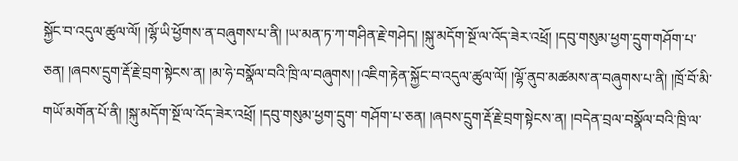སྐྱོང་བ་འདུལ་ཚུལ་ལོ། །ལྷོ་ཡི་ཕྱོགས་ན་བཞུགས་པ་ནི། །ཡ་མན་ཏ་ཀ་གཤིན་རྗེ་གཤེད། །སྐུ་མདོག་སྔོ་ལ་འོད་ཟེར་འཕྲོ། །དབུ་གསུམ་ཕྱག་དྲུག་གཤོག་པ་ ཅན། །ཞབས་དྲུག་རྡོ་རྗེ་བྲག་སྟེངས་ན། །མ་ཧེ་བསྣོལ་བའི་ཁྲི་ལ་བཞུགས། །འཇིག་རྟེན་སྐྱོང་བ་འདུལ་ཚུལ་ལོ། །ལྷོ་ནུབ་མཚམས་ན་བཞུགས་པ་ནི། །ཁྲོ་བོ་མི་གཡོ་མགོན་པོ་ནི། །སྐུ་མདོག་སྔོ་ལ་འོད་ཟེར་འཕྲོ། །དབུ་གསུམ་ཕྱག་དྲུག་ གཤོག་པ་ཅན། །ཞབས་དྲུག་རྡོ་རྗེ་བྲག་སྟེངས་ན། །བདེན་བྲལ་བསྣོལ་བའི་ཁྲི་ལ་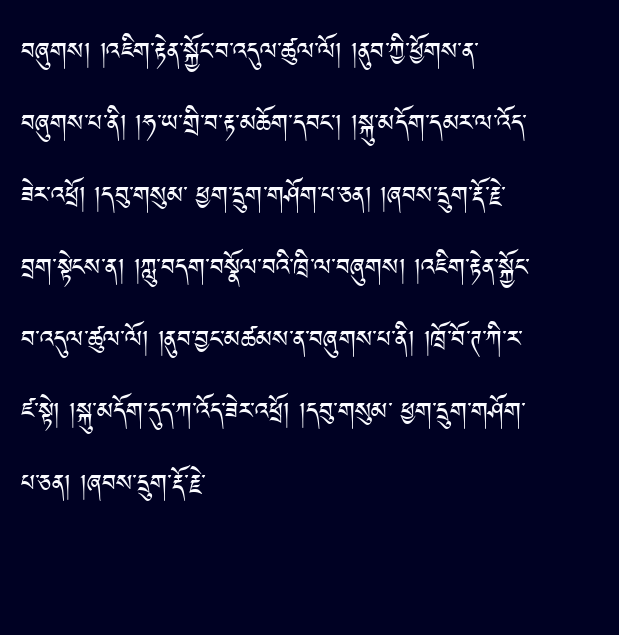བཞུགས། །འཇིག་རྟེན་སྐྱོང་བ་འདུལ་ཚུལ་ལོ། །ནུབ་ཀྱི་ཕྱོགས་ན་བཞུགས་པ་ནི། །ཧ་ཡ་གྲི་བ་རྟ་མཆོག་དབང་། །སྐུ་མདོག་དམར་ལ་འོད་ཟེར་འཕྲོ། །དབུ་གསུམ་ ཕྱག་དྲུག་གཤོག་པ་ཅན། །ཞབས་དྲུག་རྡོ་རྗེ་བྲག་སྟེངས་ན། །ཀླུ་བདག་བསྣོལ་བའི་ཁྲི་ལ་བཞུགས། །འཇིག་རྟེན་སྐྱོང་བ་འདུལ་ཚུལ་ལོ། །ནུབ་བྱང་མཚམས་ན་བཞུགས་པ་ནི། །ཁྲོ་བོ་ཊ་ཀི་ར་ཛ་སྟེ། །སྐུ་མདོག་དུད་ཀ་འོད་ཟེར་འཕྲོ། །དབུ་གསུམ་ ཕྱག་དྲུག་གཤོག་པ་ཅན། །ཞབས་དྲུག་རྡོ་རྗེ་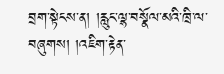བྲག་སྟེངས་ན། །རླུང་ལྷ་བསྣོལ་མའི་ཁྲི་ལ་བཞུགས། །འཇིག་རྟེན་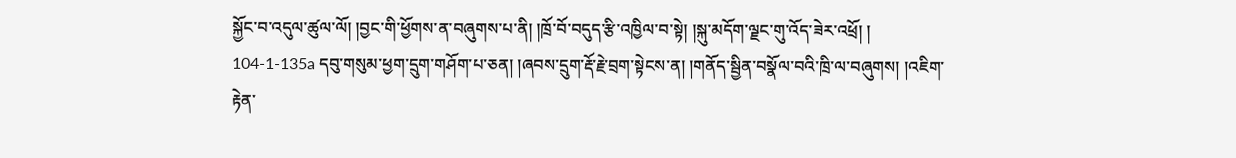སྐྱོང་བ་འདུལ་ཚུལ་ལོ། །བྱང་གི་ཕྱོགས་ན་བཞུགས་པ་ནི། །ཁྲོ་བོ་བདུད་རྩི་འཁྱིལ་བ་སྟེ། །སྐུ་མདོག་ལྗང་གུ་འོད་ཟེར་འཕྲོ། ། 104-1-135a དབུ་གསུམ་ཕྱག་དྲུག་གཤོག་པ་ཅན། །ཞབས་དྲུག་རྡོ་རྗེ་བྲག་སྟེངས་ན། །གནོད་སྦྱིན་བསྣོལ་བའི་ཁྲི་ལ་བཞུགས། །འཇིག་རྟེན་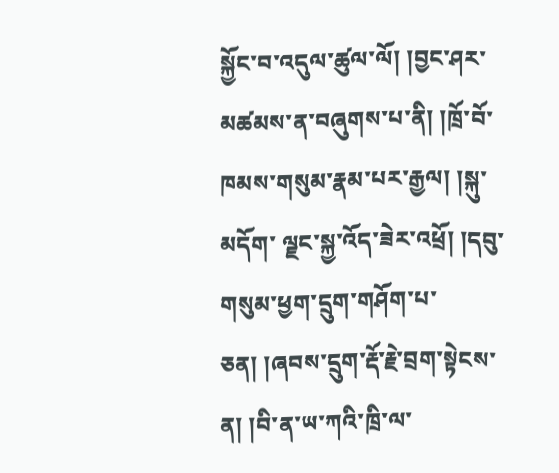སྐྱོང་བ་འདུལ་ཚུལ་ལོ། །བྱང་ཤར་མཚམས་ན་བཞུགས་པ་ནི། །ཁྲོ་བོ་ཁམས་གསུམ་རྣམ་པར་རྒྱལ། །སྐུ་མདོག་ ལྗང་སྐྱ་འོད་ཟེར་འཕྲོ། །དབུ་གསུམ་ཕྱག་དྲུག་གཤོག་པ་ཅན། །ཞབས་དྲུག་རྡོ་རྗེ་བྲག་སྟེངས་ན། །བི་ན་ཡ་ཀའི་ཁྲི་ལ་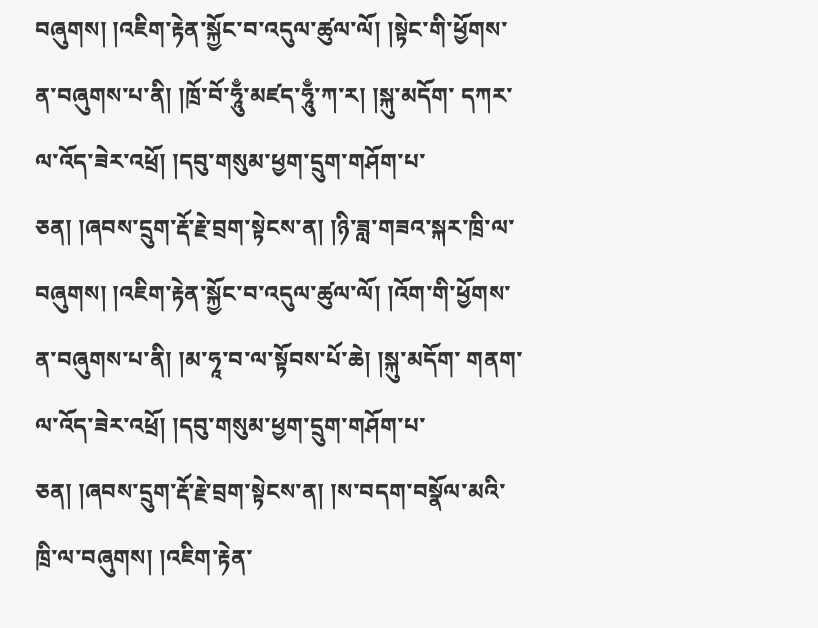བཞུགས། །འཇིག་རྟེན་སྐྱོང་བ་འདུལ་ཚུལ་ལོ། །སྟེང་གི་ཕྱོགས་ན་བཞུགས་པ་ནི། །ཁྲོ་བོ་ཧཱུྃ་མཛད་ཧཱུྃ་ཀ་ར། །སྐུ་མདོག་ དཀར་ལ་འོད་ཟེར་འཕྲོ། །དབུ་གསུམ་ཕྱག་དྲུག་གཤོག་པ་ཅན། །ཞབས་དྲུག་རྡོ་རྗེ་བྲག་སྟེངས་ན། །ཉི་ཟླ་གཟའ་སྐར་ཁྲི་ལ་བཞུགས། །འཇིག་རྟེན་སྐྱོང་བ་འདུལ་ཚུལ་ལོ། །འོག་གི་ཕྱོགས་ན་བཞུགས་པ་ནི། །མ་ཧཱ་བ་ལ་སྟོབས་པོ་ཆེ། །སྐུ་མདོག་ གནག་ལ་འོད་ཟེར་འཕྲོ། །དབུ་གསུམ་ཕྱག་དྲུག་གཤོག་པ་ཅན། །ཞབས་དྲུག་རྡོ་རྗེ་བྲག་སྟེངས་ན། །ས་བདག་བསྣོལ་མའི་ཁྲི་ལ་བཞུགས། །འཇིག་རྟེན་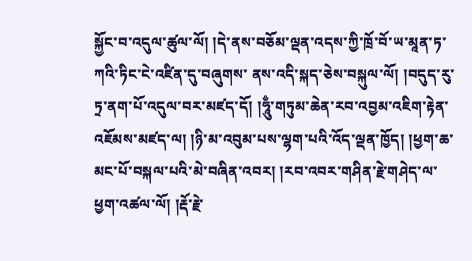སྐྱོང་བ་འདུལ་ཚུལ་ལོ། །དེ་ནས་བཅོམ་ལྡན་འདས་ཀྱི་ཁྲོ་བོ་ཡ་མཱན་ཏ་ཀའི་ཏིང་ངེ་འཛིན་དུ་བཞུགས་ ནས་འདི་སྐད་ཅེས་བསྐུལ་ལོ། །བདུད་རུ་ཏྲ་ནག་པོ་འདུལ་བར་མཛད་དོ། །ཧཱུྃ་གཏུམ་ཆེན་རབ་འབྱམ་འཇིག་རྟེན་འཇོམས་མཛད་ལ། །ཉི་མ་འབུམ་པས་ལྷག་པའི་འོད་ལྡན་ཁྱོད། །ཕྱག་ཆ་མང་པོ་བསྐལ་པའི་མེ་བཞིན་འབར། །རབ་འབར་གཤིན་རྗེ་གཤེད་ལ་ ཕྱག་འཚལ་ལོ། །རྡོ་རྗེ་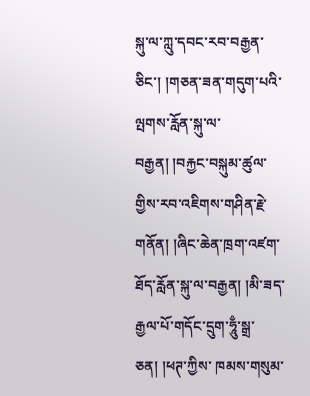སྐུ་ལ་ཀླུ་དབང་རབ་བརྒྱན་ཅིང་། །གཅན་ཟན་གདུག་པའི་ལྤགས་རློན་སྐུ་ལ་བརྒྱན། །བརྐྱང་བསྐུམ་ཚུལ་གྱིས་རབ་འཇིགས་གཤིན་རྗེ་གནོན། །ཞིང་ཆེན་ཁྲག་འཛག་ཐོད་རློན་སྐུ་ལ་བརྒྱན། །མི་ཟད་རྒྱལ་པོ་གདོང་དྲུག་ཧཱུྃ་སྒྲ་ཅན། །ཕཊ་ཀྱིས་ ཁམས་གསུམ་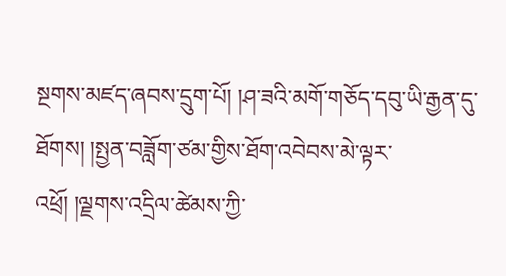སྔགས་མཛད་ཞབས་དྲུག་པོ། །ཤ་ཟའི་མགོ་གཅོད་དབུ་ཡི་རྒྱན་དུ་ཐོགས། །སྤྱན་བཟློག་ཙམ་གྱིས་ཐོག་འབེབས་མེ་ལྟར་འཕྲོ། །ལྗགས་འདྲིལ་ཚེམས་ཀྱི་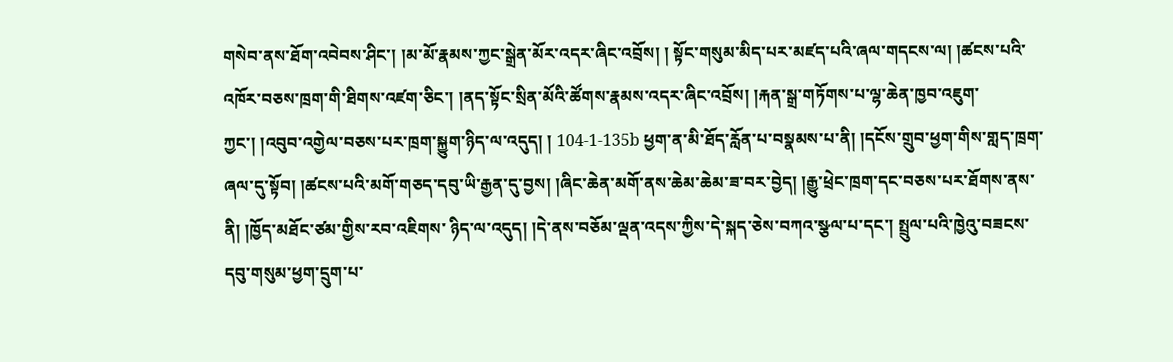གསེབ་ནས་ཐོག་འབེབས་ཤིང་། །མ་མོ་རྣམས་ཀྱང་སྒྲེན་མོར་འདར་ཞིང་འབྲོས། ། སྟོང་གསུམ་མིད་པར་མཛད་པའི་ཞལ་གདངས་ལ། །ཚངས་པའི་འཁོར་བཅས་ཁྲག་གི་ཐིགས་འཛག་ཅིང་། །ནད་སྟོང་སྲིན་མོའི་ཚོགས་རྣམས་འདར་ཞིང་འབྲོས། །རྐན་སྒྲ་གཏོགས་པ་ལྷ་ཆེན་ཁྱབ་འཇུག་ཀྱང་། །འབུབ་འགྱེལ་བཅས་པར་ཁྲག་སྐྱུག་ཉིད་ལ་འདུད། ། 104-1-135b ཕྱག་ན་མི་ཐོད་རློན་པ་བསྣམས་པ་ནི། །དངོས་གྲུབ་ཕྱག་གིས་གླད་ཁྲག་ཞལ་དུ་སྟོབ། །ཚངས་པའི་མགོ་གཅད་དབུ་ཡི་རྒྱན་དུ་བྱས། །ཞིང་ཆེན་མགོ་ནས་ཆེམ་ཆེམ་ཟ་བར་བྱེད། །རྒྱུ་ཕྲེང་ཁྲག་དང་བཅས་པར་ཐོགས་ནས་ནི། །ཁྱོད་མཐོང་ཙམ་གྱིས་རབ་འཇིགས་ ཉིད་ལ་འདུད། །དེ་ནས་བཅོམ་ལྡན་འདས་ཀྱིས་དེ་སྐད་ཅེས་བཀའ་སྩལ་པ་དང་། སྤྲུལ་པའི་ཁྱེའུ་བཟངས་དབུ་གསུམ་ཕྱག་དྲུག་པ་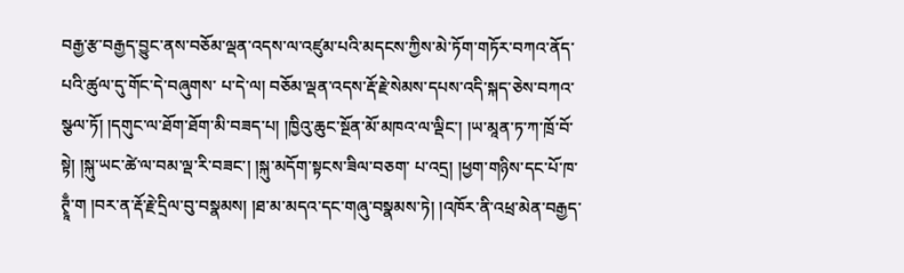བརྒྱ་རྩ་བརྒྱད་བྱུང་ནས་བཅོམ་ལྡན་འདས་ལ་འཛུམ་པའི་མདངས་ཀྱིས་མེ་ཏོག་གཏོར་བཀའ་ནོད་པའི་ཚུལ་དུ་གོང་དེ་བཞུགས་ པ་དེ་ལ། བཅོམ་ལྡན་འདས་རྡོ་རྗེ་སེམས་དཔས་འདི་སྐད་ཅེས་བཀའ་སྩལ་ཏོ། །དགུང་ལ་ཐོག་ཐོག་མི་བཟད་པ། །ཁྱིའུ་ཆུང་སྔོན་མོ་མཁའ་ལ་ལྡིང་། །ཡ་མཱན་ཏ་ཀ་ཁྲོ་བོ་སྟེ། །སྐུ་ཡང་ཚེ་ལ་བམ་ལྡ་རི་བཟང་། །སྐུ་མདོག་སྟངས་ཟིལ་བཅག་ པ་འདྲ། །ཕྱག་གཉིས་དང་པོ་ཁ་ཊྭཱྃ་ག །བར་ན་རྡོ་རྗེ་དྲིལ་བུ་བསྣམས། །ཐ་མ་མདའ་དང་གཞུ་བསྣམས་ཏེ། །འཁོར་ནི་འཕྲ་མེན་བརྒྱད་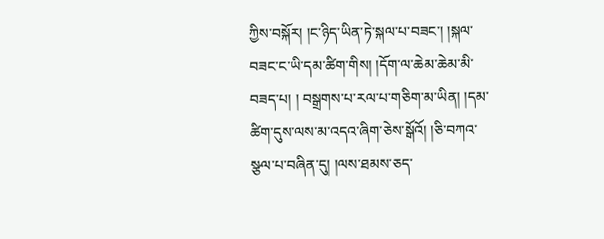ཀྱིས་བསྐོར། །ང་ཉིད་ཡིན་ཏེ་སྐལ་པ་བཟང་། །སྐལ་བཟང་ང་ཡི་དམ་ཚིག་གིས། །དོག་ལ་ཆེམ་ཆེམ་མི་བཟད་པ། ། བསྒྲགས་པ་རལ་པ་གཅིག་མ་ཡིན། །དམ་ཚིག་དུས་ལས་མ་འདའ་ཞིག་ཅེས་སྒོའོ། །ཅི་བཀའ་སྩལ་པ་བཞིན་དུ། །ལས་ཐམས་ཅད་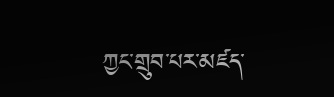ཀྱང་གྲུབ་པར་མཛད་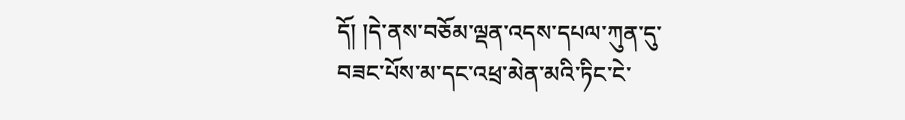དོ། །དེ་ནས་བཅོམ་ལྡན་འདས་དཔལ་ཀུན་དུ་བཟང་པོས་མ་དང་འཕྲ་མེན་མའི་ཏིང་ངེ་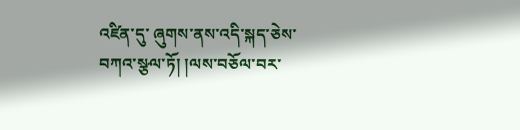འཛིན་དུ་ ཞུགས་ནས་འདི་སྐད་ཅེས་བཀའ་སྩལ་ཏོ། །ལས་བཅོལ་བར་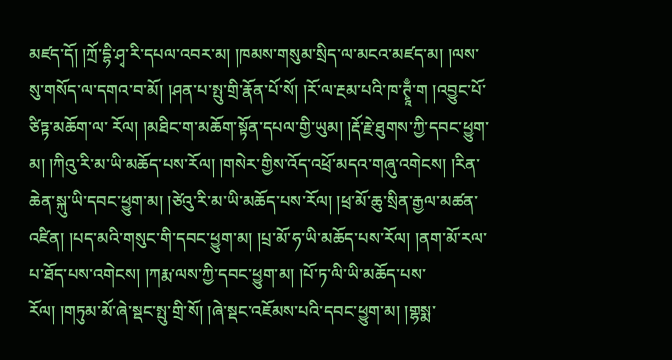མཛད་དོ། །ཀྲོ་དྷི་ཤྭ་རི་དཔལ་འབར་མ། །ཁམས་གསུམ་སྲིད་ལ་མངའ་མཛད་མ། །ལས་སུ་གསོད་ལ་དགའ་བ་མོ། །ཤན་པ་སྤུ་གྲི་རྣོན་པོ་སོ། །རོ་ལ་རྔམ་པའི་ཁ་ཊྭཱྃ་ག །འབྱུང་པོ་ཙིཏྟ་མཆོག་ལ་ རོལ། །མཐིང་ག་མཆོག་སྟོན་དཔལ་གྱི་ཡུམ། །རྡོ་རྗེ་ཐུགས་ཀྱི་དབང་ཕྱུག་མ། །ཀིའུ་རི་མ་ཡི་མཆོད་པས་རོལ། །གསེར་གྱིས་འོད་འཕྲོ་མདའ་གཞུ་འགེངས། །རིན་ཆེན་སྐུ་ཡི་དབང་ཕྱུག་མ། །ཙེའུ་རི་མ་ཡི་མཆོད་པས་རོལ། །ཕྲ་མོ་ཆུ་སྲིན་རྒྱལ་མཚན་ འཛིན། །པད་མའི་གསུང་གི་དབང་ཕྱུག་མ། །པྲ་མོ་ཧ་ཡི་མཆོད་པས་རོལ། །ནག་མོ་རལ་པ་ཐོད་པས་འགེངས། །ཀརྨ་ལས་ཀྱི་དབང་ཕྱུག་མ། །པོ་ཏ་ལི་ཡི་མཆོད་པས་རོལ། །གཏུམ་མོ་ཞེ་སྡང་སྤུ་གྲི་སོ། །ཞེ་སྡང་འཇོམས་པའི་དབང་ཕྱུག་མ། །གྷསྨ་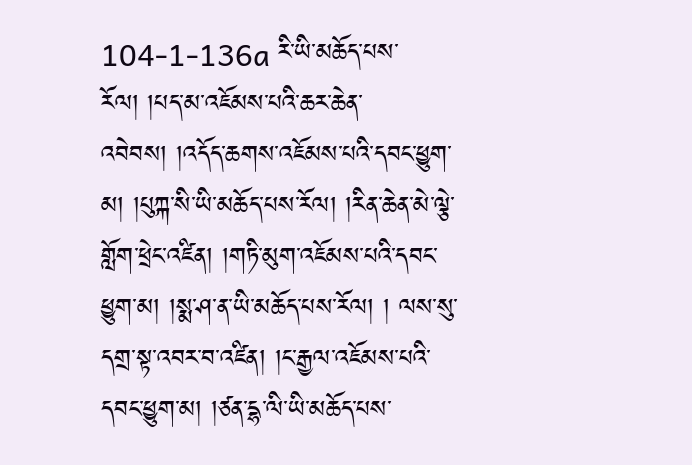104-1-136a རི་ཡི་མཆོད་པས་རོལ། །པད་མ་འཇོམས་པའི་ཆར་ཆེན་འབེབས། །འདོད་ཆགས་འཇོམས་པའི་དབང་ཕྱུག་མ། །པུཀྐ་སི་ཡི་མཆོད་པས་རོལ། །རིན་ཆེན་མེ་ལྕེ་གློག་ཕྲེང་འཛིན། །གཏི་མུག་འཇོམས་པའི་དབང་ཕྱུག་མ། །སྨ་ཤ་ན་ཡི་མཆོད་པས་རོལ། ། ལས་སུ་དགྲ་སྟ་འབར་བ་འཛིན། །ང་རྒྱལ་འཇོམས་པའི་དབང་ཕྱུག་མ། །ཙན་དྷ་ལི་ཡི་མཆོད་པས་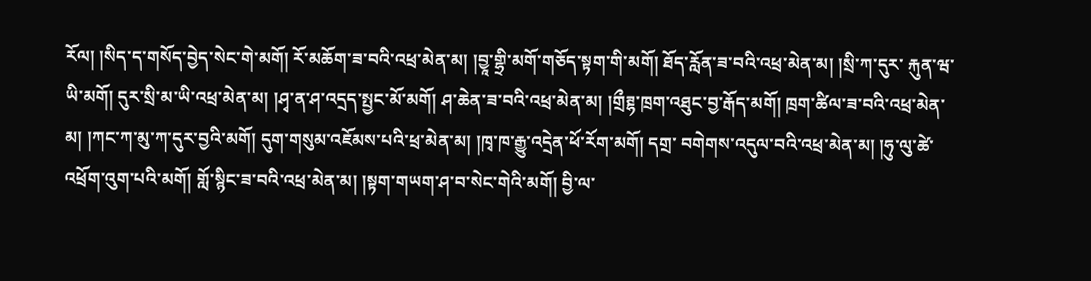རོལ། །སིད་ད་གསོད་བྱེད་སེང་གེ་མགོ། རོ་མཆོག་ཟ་བའི་འཕྲ་མེན་མ། །བྱཱ་གྷྲི་མགོ་གཅོད་སྟག་གི་མགོ། ཐོད་རློན་ཟ་བའི་འཕྲ་མེན་མ། །སྲི་ཀ་དུར་ རྐུན་ཝ་ཡི་མགོ། དུར་སྲི་མ་ཡི་འཕྲ་མེན་མ། །ཤྭ་ན་ཤ་འདྲད་སྤྱང་མོ་མགོ། ཤ་ཆེན་ཟ་བའི་འཕྲ་མེན་མ། །གྲྀཊྷ་ཁྲག་འཐུང་བྱ་རྒོད་མགོ། ཁྲག་ཚིལ་ཟ་བའི་འཕྲ་མེན་མ། །ཀང་ཀ་མུ་ཀ་དུར་བྱའི་མགོ། དུག་གསུམ་འཇོམས་པའི་ཕྲ་མེན་མ། །ཁྭ་ཁ་རྒྱུ་འདྲེན་ཕོ་རོག་མགོ། དགྲ་ བགེགས་འདུལ་བའི་འཕྲ་མེན་མ། །ཧུ་ལུ་ཚེ་འཕྲོག་འུག་པའི་མགོ། གློ་སྙིང་ཟ་བའི་འཕྲ་མེན་མ། །སྟག་གཡག་ཤ་བ་སེང་གེའི་མགོ། བྱི་ལ་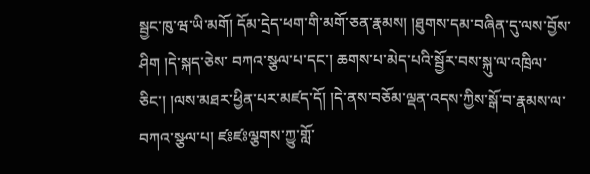སྦྱང་ཁུ་ཝ་ཡི་མགོ། དོམ་དྲེད་ཕག་གི་མགོ་ཅན་རྣམས། །ཐུགས་དམ་བཞིན་དུ་ལས་བྱོས་ཤིག །དེ་སྐད་ཅེས་ བཀའ་སྩལ་པ་དང་། ཆགས་པ་མེད་པའི་སྦྱོར་བས་སྐུ་ལ་འཁྲིལ་ཅིང་། །ལས་མཐར་ཕྱིན་པར་མཛད་དོ། །དེ་ནས་བཅོམ་ལྡན་འདས་ཀྱིས་སྒོ་བ་རྣམས་ལ་བཀའ་སྩལ་པ། ཛཿཛཿལྕགས་ཀྱུ་གློ་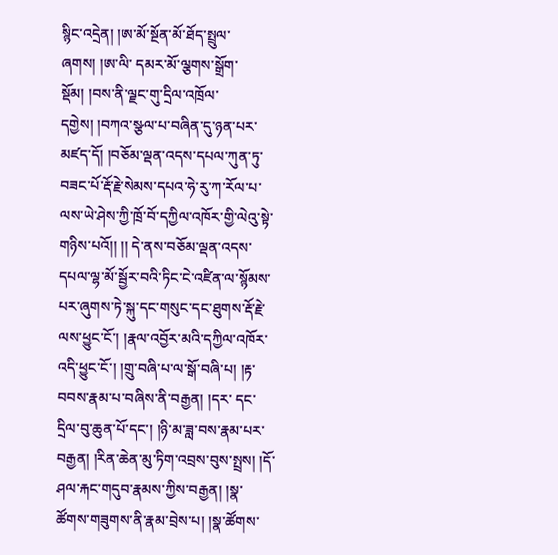སྙིང་འདྲེན། །ཨ་མོ་སྔོན་མོ་ཐོད་སྤྲུལ་ཞགས། །ཨ་ལི་ དམར་མོ་ལྕགས་སྒྲོག་སྡོམ། །བས་ནི་ལྗང་གུ་དྲིལ་འཁྲོལ་དགྱེས། །བཀའ་སྩལ་པ་བཞིན་དུ་ཉན་པར་མཛད་དོ། །བཅོམ་ལྡན་འདས་དཔལ་ཀུན་ཏུ་བཟང་པོ་རྡོ་རྗེ་སེམས་དཔའ་ཧེ་རུ་ཀ་རོལ་པ་ལས་ཡེ་ཤེས་ཀྱི་ཁྲོ་བོ་དཀྱིལ་འཁོར་གྱི་ལེའུ་སྟེ་གཉིས་པའོ།། །། དེ་ནས་བཅོམ་ལྡན་འདས་དཔལ་ལྷ་མོ་སྦྱོར་བའི་ཏིང་ངེ་འཛིན་ལ་སྙོམས་པར་ཞུགས་ཏེ་སྐུ་དང་གསུང་དང་ཐུགས་རྡོ་རྗེ་ལས་ཕྱུང་ངོ་། །རྣལ་འབྱོར་མའི་དཀྱིལ་འཁོར་འདི་ཕྱུང་ངོ་། །གྲུ་བཞི་པ་ལ་སྒོ་བཞི་པ། །རྟ་བབས་རྣམ་པ་བཞིས་ནི་བརྒྱན། །དར་ དང་དྲིལ་བུ་ཆུན་པོ་དང་། །ཉི་མ་ཟླ་བས་རྣམ་པར་བརྒྱན། །རིན་ཆེན་མུ་ཏིག་འབྲས་བུས་སྤྲས། །དོ་ཤལ་རྐང་གདུབ་རྣམས་ཀྱིས་བརྒྱན། །སྣ་ཚོགས་གཟུགས་ནི་རྣམ་བྲེས་པ། །སྣ་ཚོགས་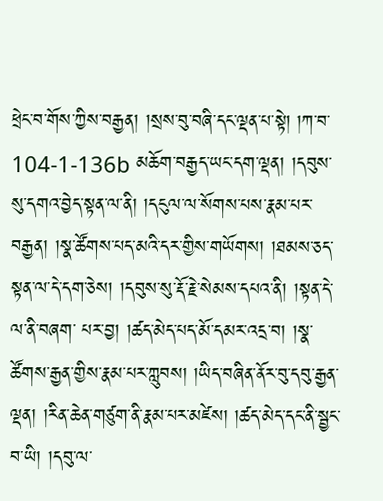ཕྲེང་བ་གོས་ཀྱིས་བརྒྱན། །སྲས་བུ་བཞི་དང་ལྡན་པ་སྟེ། །ཀ་བ་ 104-1-136b མཆོག་བརྒྱད་ཡང་དག་ལྡན། །དབུས་སུ་དགའ་བྱེད་སྟན་ལ་ནི། །དངུལ་ལ་སོགས་པས་རྣམ་པར་བརྒྱན། །སྣ་ཚོགས་པད་མའི་དར་གྱིས་གཡོགས། །ཐམས་ཅད་སྟན་ལ་དེ་དག་ཅེས། །དབུས་སུ་རྡོ་རྗེ་སེམས་དཔའ་ནི། །སྟན་དེ་ལ་ནི་བཞག་ པར་བྱ། །ཚད་མེད་པད་མོ་དམར་འདྲ་བ། །སྣ་ཚོགས་རྒྱན་གྱིས་རྣམ་པར་ཀླུབས། །ཡིད་བཞིན་ནོར་བུ་དབུ་རྒྱན་ལྡན། །རིན་ཆེན་གཙུག་ནི་རྣམ་པར་མཛེས། །ཚད་མེད་དང་ནི་སྦྱང་བ་ཡི། །དབུ་ལ་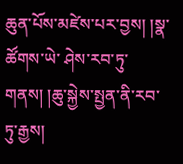ཆུན་པོས་མཛེས་པར་བྱས། །སྣ་ཚོགས་ཡེ་ ཤེས་རབ་ཏུ་གནས། །ཆུ་སྐྱེས་སྤྱན་ནི་རབ་ཏུ་རྒྱས།